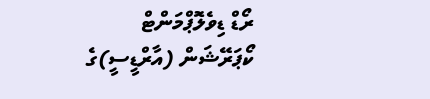ރޯޑް ޑިވެލޮޕްމަންޓް ކޯޕަރޭޝަން (އާރްޑީސީ)ގެ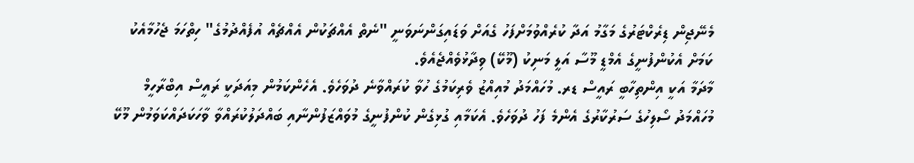މެނޭޖިން ޑިރެކްޓަރުގެ މަގާމު އަދާ ކުރެއްވުމަށްފަހު ގެއަށް ވަޑައިގަންނަވަނީ "ނެތް އެއްޗަކުން އެއްޗެއް އުފެއްދުމުގެ" ހިތްހަމަ ޖެހުމާއެކު ކަމަށް އެކުންފުނީގެ އެމްޑީ މޫސާ އަލީ މަނިކު (މޫކޭ) ވިދާޅުވެއްޖެއެވެ.
މާދަމާ އަކީ އިންތިހާބީ ރައީސް ޑރ. މުހައްމަދު މުއިއްޒު ވެރިކަމުގެ ހުވާ ކުރައްވާނެ ދުވަހެވެ. އެހެންކަމުން މިއަދަކީ ރައީސް އިބްރާހީމް މުހައްމަދު ސޯލިހުގެ ސަރުކާރުގެ އެންމެ ފަހު ދުވަހެވެ. އެކަމާއި ގުޅިގެން ކުންފުނީގެ މުވައްޒަފުންނާއި ބައްދަލުކުރައްވާ ވާހަކަދައްކަވަމުން މޫކޭ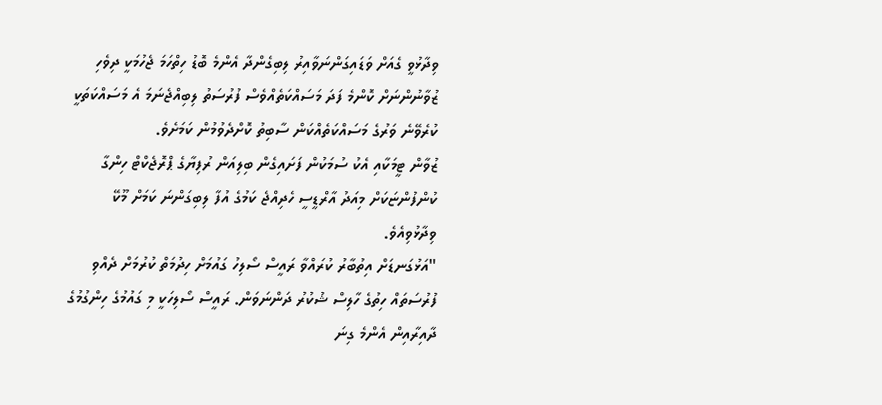ވިދާޅުވީ ގެއަށް ވަޑައިގަންނަވާއިރު ލިބިގެންދާ އެންމެ ބޮޑު ހިތްހަމަ ޖެހުމަކީ ދިވެހި ޒުވާނުންނަށް ކޮންމެ ފަދަ މަސައްކަތެއްވެސް ފުރުސަތު ލިބިއްޖެނަމަ އެ މަސައްކަތަކީ ކުރެވޭނެ ވަރުގެ މަސައްކަތެއްކަން ސާބިތު ކޮށްދެވުމުން ކަމަށެވެ.
ޒުވާން ޓީމަކާއި އެކު ސުމަކުން ފަށައިގެން ބިލިއަން ރުފިޔާގެ ޕްރޮޖެކްޓް ހިންގާ ކުންފުންޏަކަށް މިއަދު އާރްޑީސީ ހެދިއްޖެ ކަމުގެ އުފާ ލިބިގަންނަ ކަމަށް މޫކޭ ވިދާޅުވިއެވެ.
"އަޅުގަނޑަށް އިތުބާރު ކުރައްވާ ރައީސް ސޯލިހު ގައުމަށް ހިދުމަތް ކުރުމަށް ދެއްވި ފުރުސަތައް ހިތުގެ ހާލިސް ޝުކުރު ދަންނަވަން. ރައީސް ސޯލިހަކީ މި ގައުމުގެ ހިންގުމުގެ ދާއިރާއިން އެންމެ ގިނަ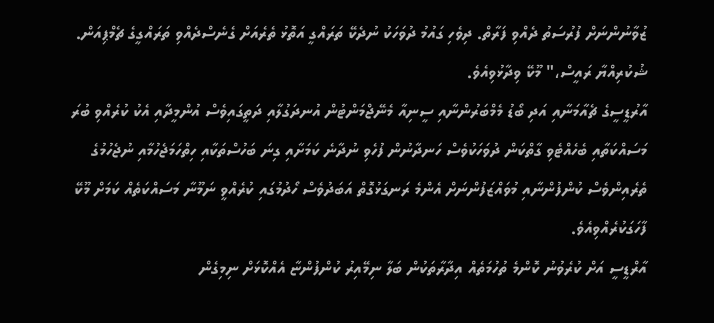ޒުވާނުންނަށް ފުރުސަތު ދެއްވި ފަރާތް. ދިވެހި ގައުމު ދުވަހަކު ނުދެކޭ ތަރައްގީ އަތޮޅު ތެރެއަށް ގެނެސްދެއްވި ތަރައްގީގެ ޗެމްޕިއަން. ޝުކުރިއްޔާ ރައީސް،" މޫކޭ ވިދާޅުވިއެވެ.
އާރުޑީސީގެ ޗެއާމަނާއި އަދި ބޯޑު މެމްބަރުންނާއި ސީނިއާ މެނޭޖްމަންޓުން އުނދަގުލާއި ދަތީގައިވެސް އުންމީދާއި އެކު ކުރެއްވި ބުރަ މަސައްކަތާއި ބެހެއްޓެވި ގާތްކަން ދުވަހަކުވެސް ހަނދާނުން ފުހެވި ނުދާނެ ކަމަށާއި ގިނަ ބަހުސްތަކާއި ހިތްހަމަޖެހުމާއި ނުޖެހުމުގެ ތެރެއިންވެސް ކުންފުންނާއި މުވައްޒަފުންނަށް އެންމެ ރަނގަޅުގޮތް އަބަދުވެސް ހޯދުމުގައި ކުރެއްވީ ނަމޫނާ މަސައްކަތެއް ކަމަށް މޫކޭ ފާހަގަކުރެއްވިއެވެ.
އާރްޑީސީ އަށް ކުރެވުނު ކޮންމެ ތުހުމަތެއް އިދާރާތަކުން ބަލާ ނިމޭއިރު ކުންފުންޏާ އެއްކޮޅަށް ނިމިގެން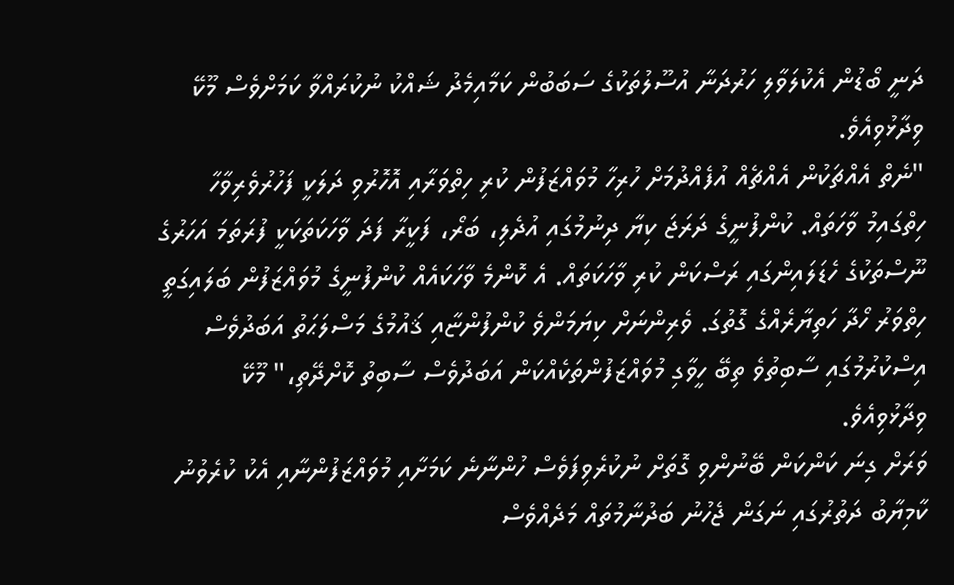ދަނީ ބޯޑުން އެކުލަވާލި ހަރުދަނާ އުސޫލުތަކުގެ ސަބަބުން ކަމާއިމެދު ޝައްކު ނުކުރައްވާ ކަމަށްވެސް މޫކޭ ވިދާޅުވިއެވެ.
"ނެތް އެއްޗަކުން އެއްޗެއް އުފެއްދުމަށް ހުރިހާ މުވައްޒަފުން ކުރި ހިތްވަރާއި އޮހޮރުވި ދަލަކީ ފަހުރުވެރިވާހާ ހިތްގައިމު ވާހަތައް. ކުންފުނީގެ ދަރަޖަ ކިޔާ ދިނުމުގައި އުދެލި، ބަރޯ، ފަކީރާ ފަދަ ވާހަކަތަކަކީ ފުރަތަމަ އަހަރުގެ ނޫސްތަކުގެ ހެޑަލައިންގައި ރަސްކަން ކުރި ވާހަކަތައް. އެ ކޮންމެ ވާހަކައެއް ކުންފުނީގެ މުވައްޒަފުން ބަލައިގަތީ ހިތްވަރު ހޯދާ ހަތިޔާރެއްގެ ގޮތުގަ. ވެރިންނަށް ކިޔަމަންވެ ކުންފުންޏާއި ޤައުމުގެ މަސްލަޙަތު އަބަދުވެސް އިސްކުރުމުގައި ސާބިތުވެ ތިބޭ ހީވާގި މުވައްޒަފުންތަކެއްކަން އަބަދުވެސް ސާބިތު ކޮށްދޭތި،" މޫކޭ ވިދާޅުވިއެވެ.
ވަރަށް ގިނަ ކަންކަން ބޭނުންވި ގޮތަށް ނުކުރެވިފަވެސް ހުންނާނެ ކަމަށާއި މުވައްޒަފުންނާއި އެކު ކުރެވުނު ކާމިޔާބު ދަތުރުގައި ނަގަން ޖެހުނު ބަދުނާމުތައް މަދެއްވެސް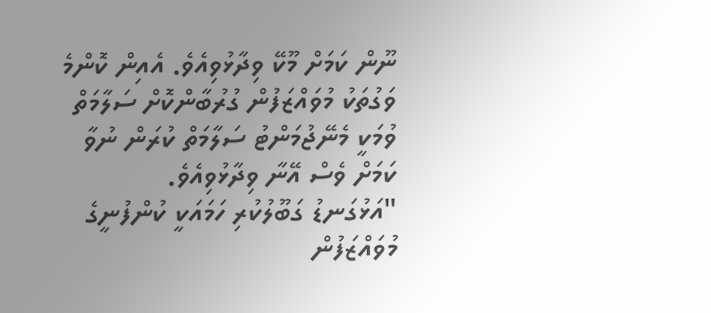ނޫން ކަމަށް މޫކޭ ވިދާޅުވިއެވެ. އެއިން ކޮންމެ ވަގުތަކު މުވައްޒަފުން ގުރުބާންކޮށް ސަލާމަތް ވުމަކީ މެނޭޖުމަންޓު ސަލާމަތް ކުރަން ނުވާ ކަމަށް ވެސް އޭނާ ވިދާޅުވިއެވެ.
"އަޅުގަނޑު ގަބޫލުކުރި ހަމައަކީ ކުންފުނީގެ މުވައްޒަފުން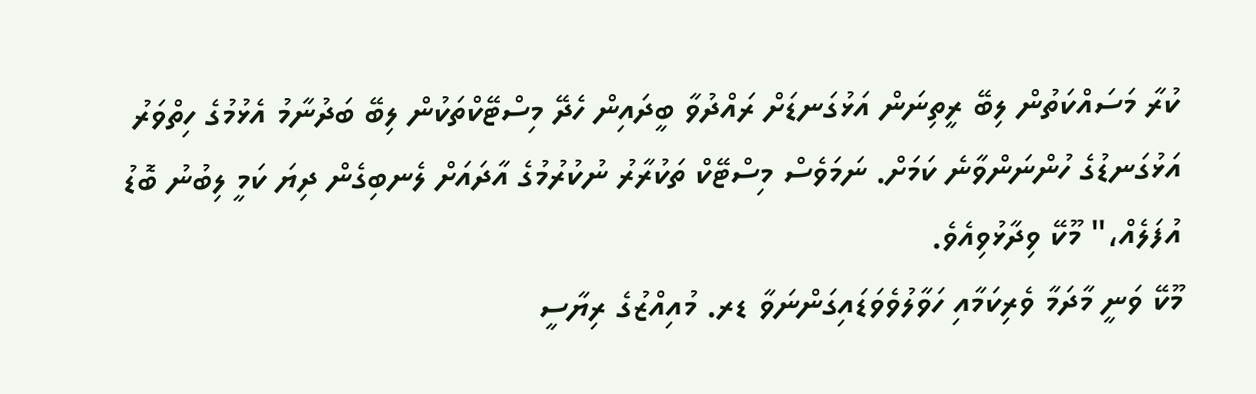ކުރާ މަސައްކަތުން ލިބޭ ރީތިނަން އަޅުގަނޑަށް ރައްދުވާ ބީދައިން ހެދޭ މިސްޓޭކްތަކުން ލިބޭ ބަދުނާމު އެޅުމުގެ ހިތްވަރު އަޅުގަނޑުގެ ހުންނަންވާނެ ކަމަށް. ނަމަވެސް މިސްޓޭކް ތަކުރާރު ނުކުރުމުގެ އާދައަށް ލެނބިގެން ދިޔަ ކަމީ ލިބުނު ބޮޑު އުފަލެއް،" މޫކޭ ވިދާޅުވިއެވެ.
މޫކޭ ވަނީ މާދަމާ ވެރިކަމާއި ހަވާލުވެވަޑައިގަންނަވާ ޑރ. މުއިއްޒުގެ ރިޔާސީ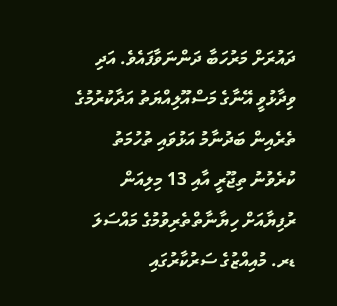ދައުރަށް މަރުހަބާ ދަންނަވާފައެވެ. އަދި ވިދާޅުވީ އޭނާގެ މަސްއޫލިއްޔަތު އަދާކުރުމުގެ ތެރެއިން ބަދުނާމު އަޅުވައި ތުހުމަތު ކުރެވުނު ތިޖޫރީ އާއި 13 މިލިއަން ރުފިޔާއަށް ހިޔާނާތްތެރިވުމުގެ މައްސަލަ ޑރ. މުއިއްޒުގެ ސަރުކާރުގައި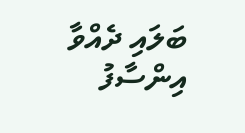ބަލައި ދެއްވާ އިންސާފު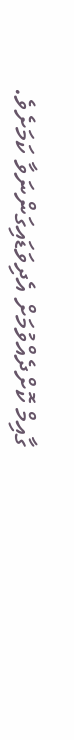ގާއިމް ކޮށްދެއްވުމަށް އެދިވަޑައިގަންނަވާ ކަމަށެވެ.